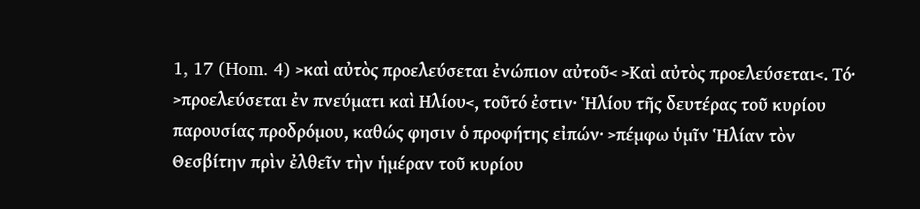1, 17 (Hom. 4) >καὶ αὐτὸς προελεύσεται ἐνώπιον αὐτοῦ< >Καὶ αὐτὸς προελεύσεται<. Τό· >προελεύσεται ἐν πνεύματι καὶ Ηλίου<, τοῦτό ἐστιν· Ἡλίου τῆς δευτέρας τοῦ κυρίου παρουσίας προδρόμου, καθώς φησιν ὁ προφήτης εἰπών· >πέμφω ὑμῖν Ἡλίαν τὸν Θεσβίτην πρὶν ἐλθεῖν τὴν ἡμέραν τοῦ κυρίου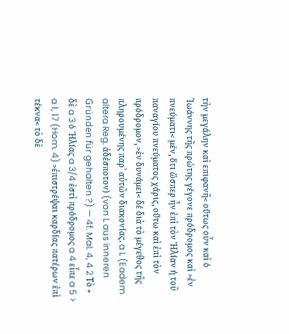τὴν μεγάλην καὶ επιφανῆ< οὕτως οὖν καὶ ὁ Ἰωάννης τῆς πρώτης γέγονε πρόδρομος καὶ >ἐν πνεύματι< μέν, ὅτι ὥσπερ ἦν ἐπὶ τὸν Ἡλίαν ἡ τοῦ παναγίου πνεύματος χάρις, οὕτω καὶ ἐπὶ τὸν πρόδρομον, >ἐν δυνάμει< δέ διὰ τὸ μέγεθος τῆς πληρουμένης παρ᾿ αὐτῶν διακονίας. a L (Eadem altera Reg. ἀδέσποτον) (von L aus inneren Gründen für gehalten ?) — 4f. Mal. 4, 4 2 Τὸ + δὲ a 3 ὁ Ἡλίας a 3/4 ἐστὶ πρόδρομος a 4 εἶπε a 5 > a 1, 17 (Hom. 4) >ἐπιστρέψαι καρδίας πατέρων ἐπὶ τέκνα< τὸ δὲ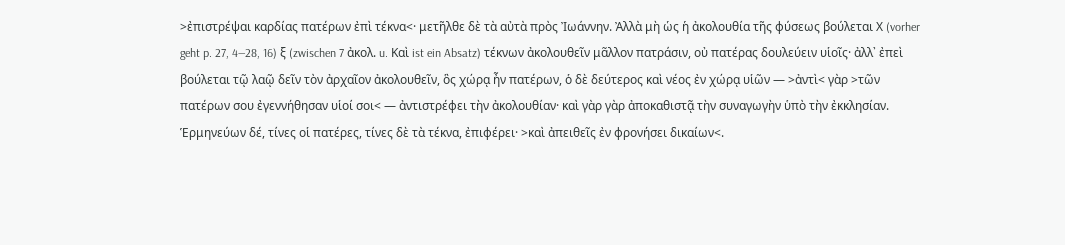>ἐπιστρέψαι καρδίας πατέρων ἐπὶ τέκνα<· μετῆλθε δὲ τὰ αὐτὰ πρὸς Ἰωάννην. Ἀλλὰ μὴ ὡς ἡ ἀκολουθία τῆς φύσεως βούλεται Χ (vorher geht p. 27, 4—28, 16) ξ (zwischen 7 ἀκολ. u. Καὶ ist ein Absatz) τέκνων ἀκολουθεῖν μᾶλλον πατράσιν, οὐ πατέρας δουλεύειν υἱοῖς· ἀλλ᾿ ἐπεὶ βούλεται τῷ λαῷ δεῖν τὸν ἀρχαῖον ἀκολουθεῖν, ὃς χώρᾳ ἦν πατέρων, ὁ δὲ δεύτερος καὶ νέος ἐν χώρᾳ υἱῶν — >ἀντὶ< γὰρ >τῶν πατέρων σου ἐγεννήθησαν υἱοί σοι< — ἀντιστρέφει τὴν ἀκολουθίαν· καὶ γὰρ γὰρ ἀποκαθιστᾷ τὴν συναγωγὴν ὑπὸ τὴν ἐκκλησίαν. Ἑρμηνεύων δέ, τίνες οἱ πατέρες, τίνες δὲ τὰ τέκνα, ἐπιφέρει· >καὶ ἀπειθεῖς ἐν φρονήσει δικαίων<.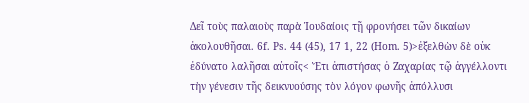Δεῖ τοὺς παλαιοὺς παρὰ Ἰουδαίοις τῇ φρονήσει τῶν δικαίων ἀκολουθῆσαι. 6f. Ps. 44 (45), 17 1, 22 (Hom. 5)>ἐξελθὼν δὲ οὐκ ἐδύνατο λαλῆσαι αὐτοῖς< Ἔτι ἀπιστήσας ὁ Ζαχαρίας τῷ ἀγγέλλοντι τὴν γένεσιν τῆς δεικνυούσης τὸν λόγον φωνῆς ἀπόλλυσι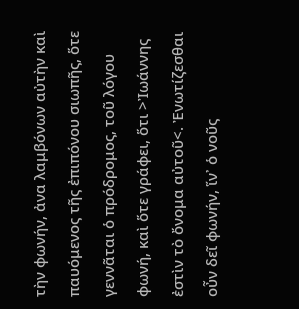τὴν φωνήν, ἀνα λαμβόνων αὐτὴν καὶ παυόμενος τῆς ἐπιπόνου σιωπῆς, ὅτε γεννᾶται ὁ πρόδρομος, τοῦ λόγου φωνή, καὶ ὅτε γράφει, ὅτι >Ἰωάννης ἐστὶν τὸ ὄνομα αὐτοῦ<. Ἐνωτίζεσθαι οὖν δεῖ φωνήν, ἵν᾿ ὁ νοῦς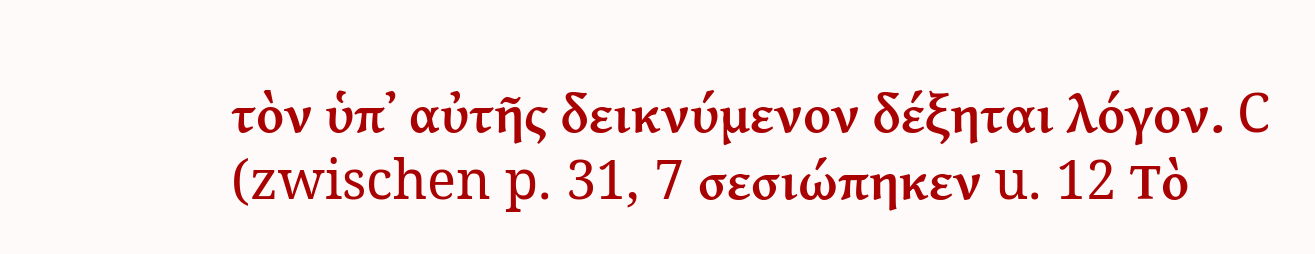τὸν ὑπ᾿ αὐτῆς δεικνύμενον δέξηται λόγον. C (zwischen p. 31, 7 σεσιώπηκεν u. 12 Τὸ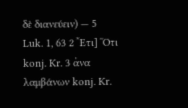δὲ διανεύειν) — 5 Luk. 1, 63 2 Ἔτι] Ὅτι konj. Kr. 3 ἀνα λαμβάνων konj. Kr.